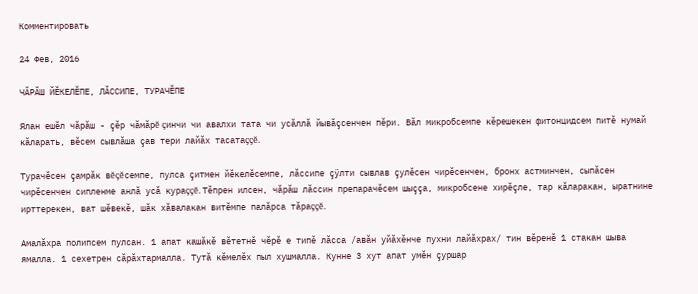Комментировать

24 Фев, 2016

ЧĂРĂШ ЙĔКЕЛĔПЕ, ЛĂССИПЕ, ТУРАЧĔПЕ

Ялан ешĕл чăрăш - çĕр чăмăрĕ çинчи чи авалхи тата чи усăллă йывăçсенчен пĕри. Вăл микробсемпе кĕрешекен фитонцидсем питĕ нумай кăларать, вĕсем сывлăша çав тери лайăх тасатаççĕ.

Турачĕсен çамрăк вĕçĕсемпе, пулса çитмен йĕкелĕсемпе, лăссипе çÿлти сывлав çулĕсен чирĕсенчен, бронх астминчен, сыпăсен чирĕсенчен сипленме анлă усă кураççĕ. Тĕпрен илсен, чăрăш лăссин препарачĕсем шыççа, микробсене хирĕçле, тар кăларакан, ыратнине ирттерекен, ват шĕвекĕ, шăк хăвалакан витĕмпе палăрса тăраççĕ.

Амалăхра полипсем пулсан. 1 апат кашăкĕ вĕтетнĕ чĕрĕ е типĕ лăсса /авăн уйăхĕнче пухни лайăхрах/ тин вĕренĕ 1 стакан шыва ямалла. 1 сехетрен сăрăхтармалла. Тутă кĕмелĕх пыл хушмалла. Кунне 3 хут апат умĕн çуршар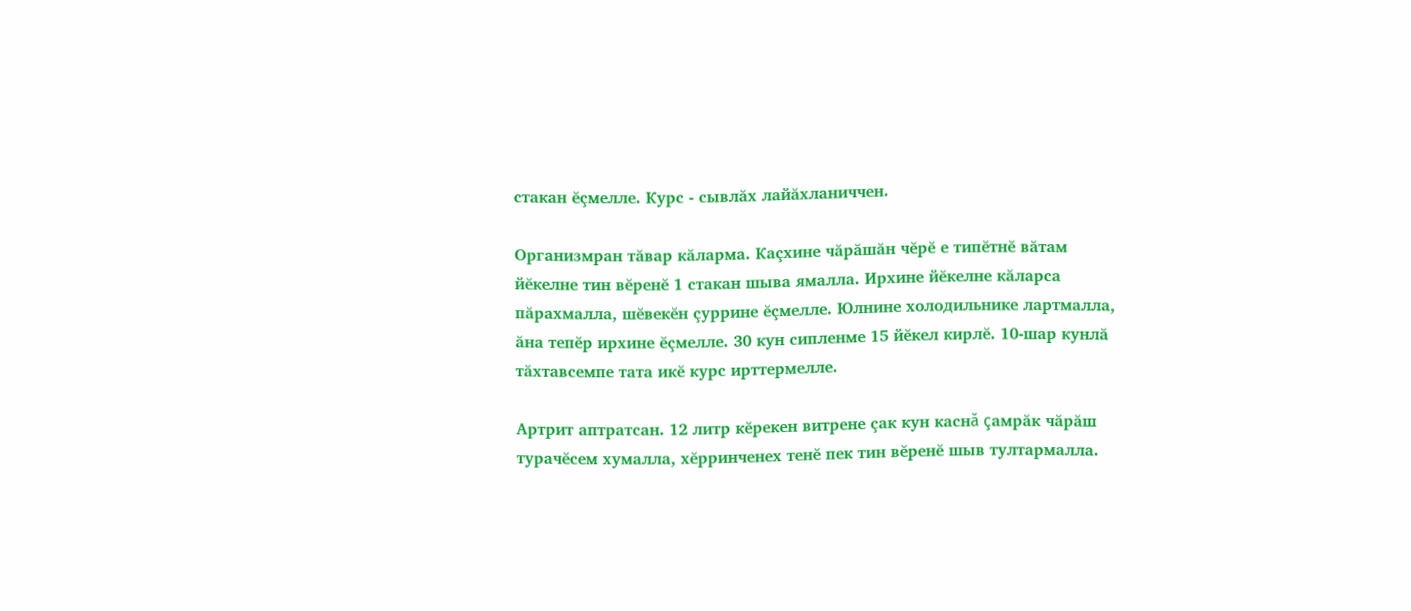стакан ĕçмелле. Курс - сывлăх лайăхланиччен.

Организмран тăвар кăларма. Каçхине чăрăшăн чĕрĕ е типĕтнĕ вăтам йĕкелне тин вĕренĕ 1 стакан шыва ямалла. Ирхине йĕкелне кăларса пăрахмалла, шĕвекĕн çуррине ĕçмелле. Юлнине холодильнике лартмалла, ăна тепĕр ирхине ĕçмелле. 30 кун сипленме 15 йĕкел кирлĕ. 10-шар кунлă тăхтавсемпе тата икĕ курс ирттермелле.

Артрит аптратсан. 12 литр кĕрекен витрене çак кун каснă çамрăк чăрăш турачĕсем хумалла, хĕрринченех тенĕ пек тин вĕренĕ шыв тултармалла.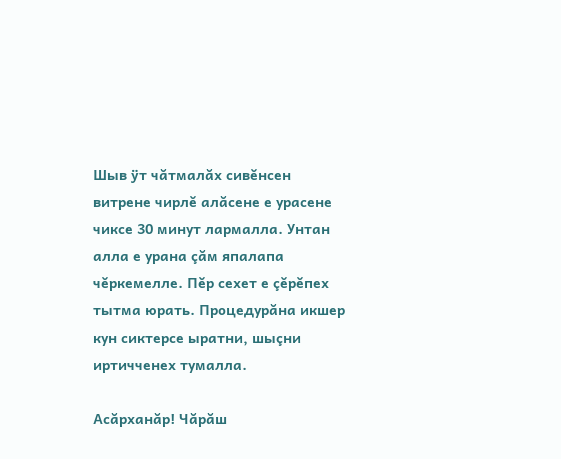Шыв ÿт чăтмалăх сивĕнсен витрене чирлĕ алăсене е урасене чиксе 30 минут лармалла. Унтан алла е урана çăм япалапа чĕркемелле. Пĕр сехет е çĕрĕпех тытма юрать. Процедурăна икшер кун сиктерсе ыратни, шыçни иртичченех тумалла.

Асăрханăр! Чăрăш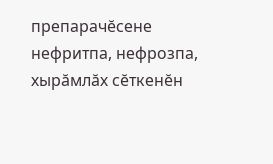препарачĕсене нефритпа, нефрозпа, хырăмлăх сĕткенĕн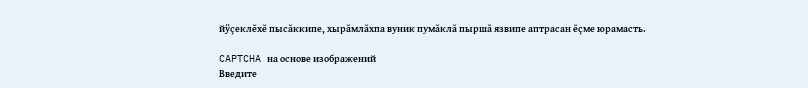йÿçеклĕхĕ пысăккипе, хырăмлăхпа вуник пумăклă пыршă язвипе аптрасан ĕçме юрамасть.

CAPTCHA на основе изображений
Введите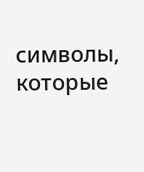символы, которые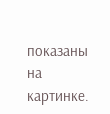показаны на картинке.